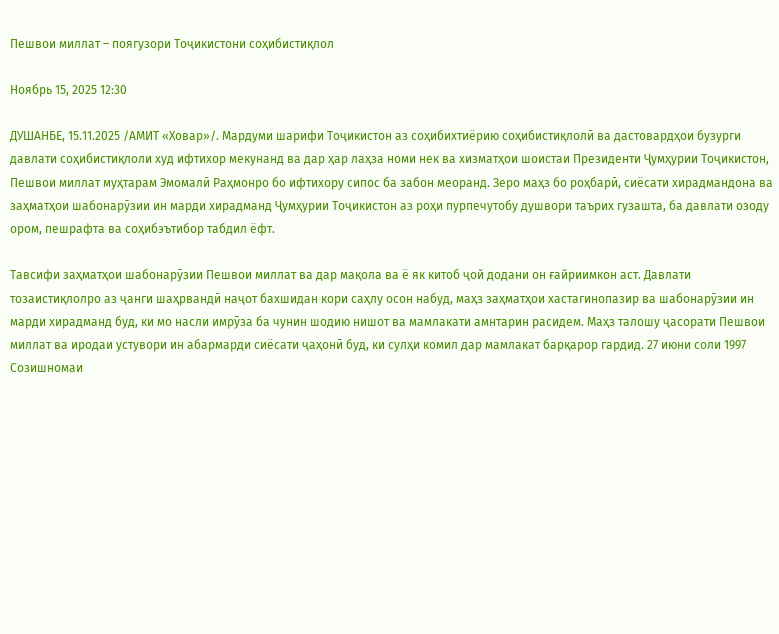Пешвои миллат – поягузори Тоҷикистони соҳибистиқлол

Ноябрь 15, 2025 12:30

ДУШАНБЕ, 15.11.2025 /АМИТ «Ховар»/. Мардуми шарифи Тоҷикистон аз соҳибихтиёрию соҳибистиқлолӣ ва дастовардҳои бузурги давлати соҳибистиқлоли худ ифтихор мекунанд ва дар ҳар лаҳза номи нек ва хизматҳои шоистаи Президенти Ҷумҳурии Тоҷикистон, Пешвои миллат муҳтарам Эмомалӣ Раҳмонро бо ифтихору сипос ба забон меоранд. Зеро маҳз бо роҳбарӣ, сиёсати хирадмандона ва заҳматҳои шабонарӯзии ин марди хирадманд Ҷумҳурии Тоҷикистон аз роҳи пурпечутобу душвори таърих гузашта, ба давлати озоду ором, пешрафта ва соҳибэътибор табдил ёфт.

Тавсифи заҳматҳои шабонарӯзии Пешвои миллат ва дар мақола ва ё як китоб ҷой додани он ғайриимкон аст. Давлати тозаистиқлолро аз ҷанги шаҳрвандӣ наҷот бахшидан кори саҳлу осон набуд, маҳз заҳматҳои хастагинопазир ва шабонарӯзии ин марди хирадманд буд, ки мо насли имрӯза ба чунин шодию нишот ва мамлакати амнтарин расидем. Маҳз талошу ҷасорати Пешвои миллат ва иродаи устувори ин абармарди сиёсати ҷаҳонӣ буд, ки сулҳи комил дар мамлакат барқарор гардид. 27 июни соли 1997 Созишномаи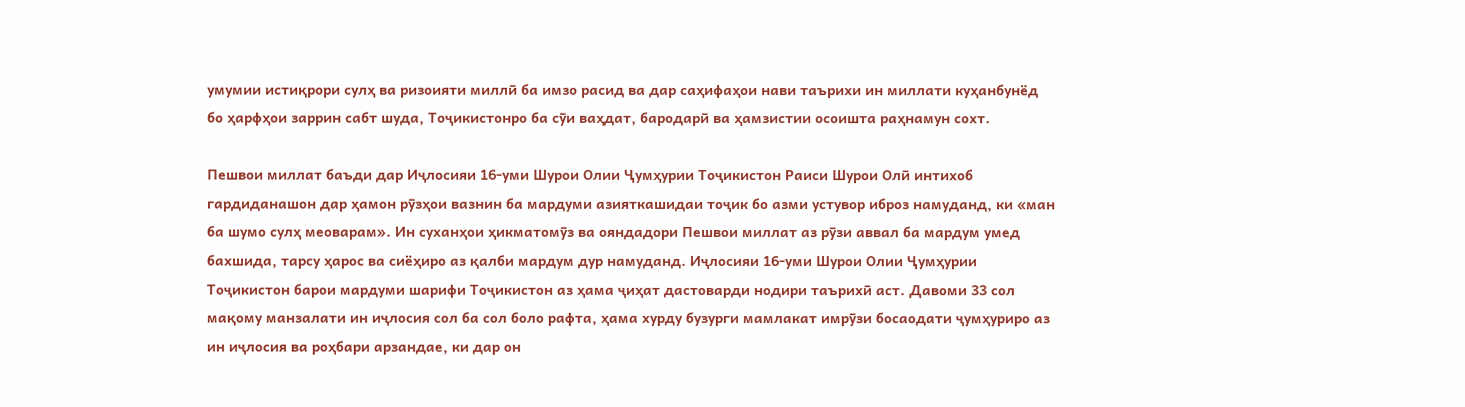умумии истиқрори сулҳ ва ризоияти миллӣ ба имзо расид ва дар саҳифаҳои нави таърихи ин миллати куҳанбунёд бо ҳарфҳои заррин сабт шуда, Тоҷикистонро ба сӯи ваҳдат, бародарӣ ва ҳамзистии осоишта раҳнамун сохт.

Пешвои миллат баъди дар Иҷлосияи 16-уми Шурои Олии Ҷумҳурии Тоҷикистон Раиси Шурои Олӣ интихоб гардиданашон дар ҳамон рӯзҳои вазнин ба мардуми азияткашидаи тоҷик бо азми устувор иброз намуданд, ки «ман ба шумо сулҳ меоварам». Ин суханҳои ҳикматомӯз ва ояндадори Пешвои миллат аз рӯзи аввал ба мардум умед бахшида, тарсу ҳарос ва сиёҳиро аз қалби мардум дур намуданд. Иҷлосияи 16-уми Шурои Олии Ҷумҳурии Тоҷикистон барои мардуми шарифи Тоҷикистон аз ҳама ҷиҳат дастоварди нодири таърихӣ аст. Давоми 33 сол мақому манзалати ин иҷлосия сол ба сол боло рафта, ҳама хурду бузурги мамлакат имрӯзи босаодати ҷумҳуриро аз ин иҷлосия ва роҳбари арзандае, ки дар он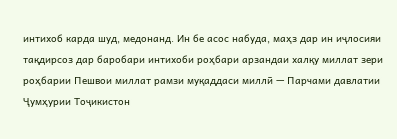интихоб карда шуд, медонанд. Ин бе асос набуда, маҳз дар ин иҷлосияи тақдирсоз дар баробари интихоби роҳбари арзандаи халқу миллат зери роҳбарии Пешвои миллат рамзи муқаддаси миллӣ — Парчами давлатии Ҷумҳурии Тоҷикистон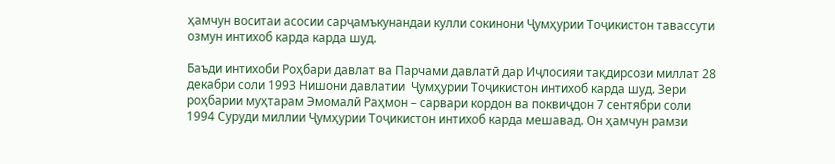ҳамчун воситаи асосии сарҷамъкунандаи кулли сокинони Ҷумҳурии Тоҷикистон тавассути  озмун интихоб карда карда шуд.

Баъди интихоби Роҳбари давлат ва Парчами давлатӣ дар Иҷлосияи тақдирсози миллат 28 декабри соли 1993 Нишони давлатии  Ҷумҳурии Тоҷикистон интихоб карда шуд. Зери роҳбарии муҳтарам Эмомалӣ Раҳмон – сарвари кордон ва поквиҷдон 7 сентябри соли 1994 Суруди миллии Ҷумҳурии Тоҷикистон интихоб карда мешавад. Он ҳамчун рамзи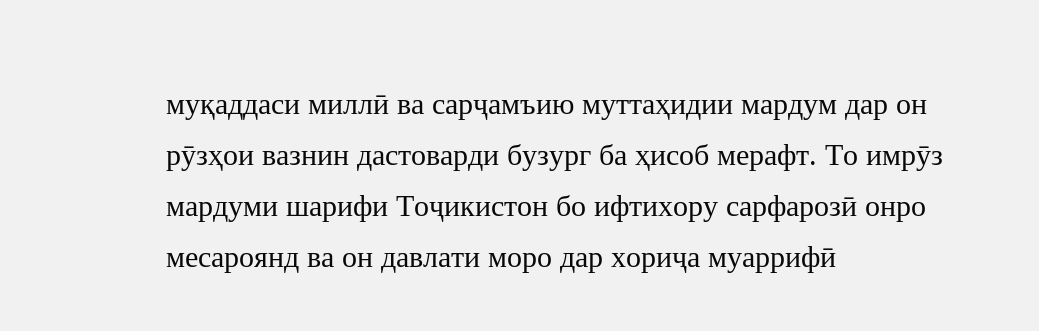муқаддаси миллӣ ва сарҷамъию муттаҳидии мардум дар он рӯзҳои вазнин дастоварди бузург ба ҳисоб мерафт. То имрӯз мардуми шарифи Тоҷикистон бо ифтихору сарфарозӣ онро  месароянд ва он давлати моро дар хориҷа муаррифӣ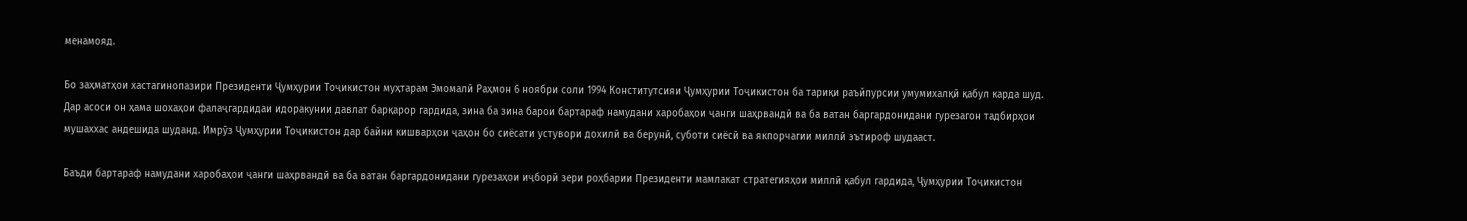менамояд.

Бо заҳматҳои хастагинопазири Президенти Ҷумҳурии Тоҷикистон муҳтарам Эмомалӣ Раҳмон 6 ноябри соли 1994 Конститутсияи Ҷумҳурии Тоҷикистон ба тариқи раъйпурсии умумихалқӣ қабул карда шуд. Дар асоси он ҳама шохаҳои фалаҷгардидаи идоракунии давлат барқарор гардида, зина ба зина барои бартараф намудани харобаҳои ҷанги шаҳрвандӣ ва ба ватан баргардонидани гурезагон тадбирҳои мушаххас андешида шуданд. Имрӯз Ҷумҳурии Тоҷикистон дар байни кишварҳои ҷаҳон бо сиёсати устувори дохилӣ ва берунӣ, суботи сиёсӣ ва якпорчагии миллӣ эътироф шудааст.

Баъди бартараф намудани харобаҳои ҷанги шаҳрвандӣ ва ба ватан баргардонидани гурезаҳои иҷборӣ зери роҳбарии Президенти мамлакат стратегияҳои миллӣ қабул гардида, Ҷумҳурии Тоҷикистон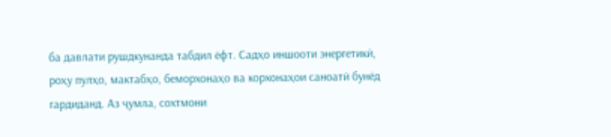ба давлати рушдкунанда табдил ёфт. Садҳо иншооти энергетикӣ, роҳу пулҳо, мактабҳо, беморхонаҳо ва корхонаҳои саноатӣ бунёд гардиданд. Аз ҷумла, сохтмони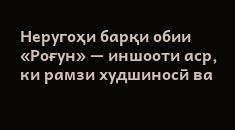Неругоҳи барқи обии «Роғун» — иншооти аср, ки рамзи худшиносӣ ва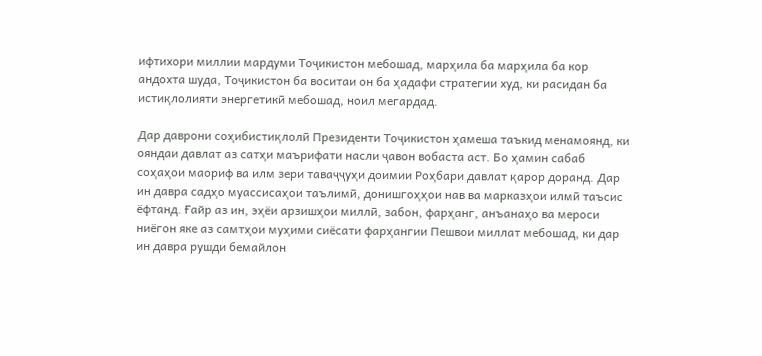ифтихори миллии мардуми Тоҷикистон мебошад, марҳила ба марҳила ба кор андохта шуда, Тоҷикистон ба воситаи он ба ҳадафи стратегии худ, ки расидан ба истиқлолияти энергетикӣ мебошад, ноил мегардад.

Дар даврони соҳибистиқлолӣ Президенти Тоҷикистон ҳамеша таъкид менамоянд, ки ояндаи давлат аз сатҳи маърифати насли ҷавон вобаста аст. Бо ҳамин сабаб соҳаҳои маориф ва илм зери таваҷҷуҳи доимии Роҳбари давлат қарор доранд. Дар ин давра садҳо муассисаҳои таълимӣ, донишгоҳҳои нав ва марказҳои илмӣ таъсис ёфтанд. Ғайр аз ин, эҳёи арзишҳои миллӣ, забон, фарҳанг, анъанаҳо ва мероси ниёгон яке аз самтҳои муҳими сиёсати фарҳангии Пешвои миллат мебошад, ки дар ин давра рушди бемайлон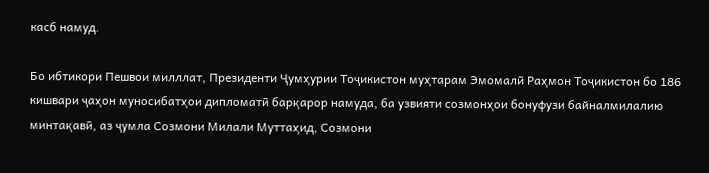касб намуд.

Бо ибтикори Пешвои милллат, Президенти Ҷумҳурии Тоҷикистон муҳтарам Эмомалӣ Раҳмон Тоҷикистон бо 186 кишвари ҷаҳон муносибатҳои дипломатӣ барқарор намуда, ба узвияти созмонҳои бонуфузи байналмилалию минтақавӣ, аз ҷумла Созмони Милали Муттаҳид, Созмони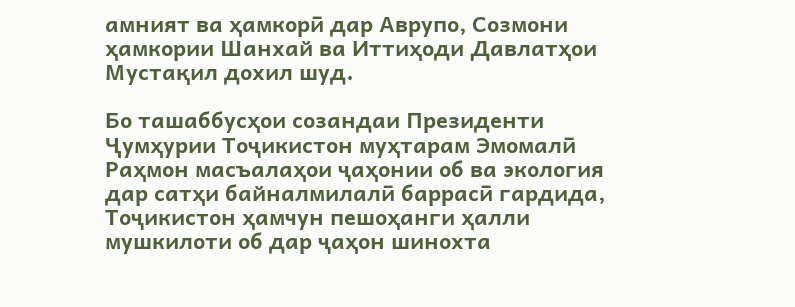амният ва ҳамкорӣ дар Аврупо, Созмони ҳамкории Шанхай ва Иттиҳоди Давлатҳои Мустақил дохил шуд.

Бо ташаббусҳои созандаи Президенти Ҷумҳурии Тоҷикистон муҳтарам Эмомалӣ Раҳмон масъалаҳои ҷаҳонии об ва экология дар сатҳи байналмилалӣ баррасӣ гардида, Тоҷикистон ҳамчун пешоҳанги ҳалли мушкилоти об дар ҷаҳон шинохта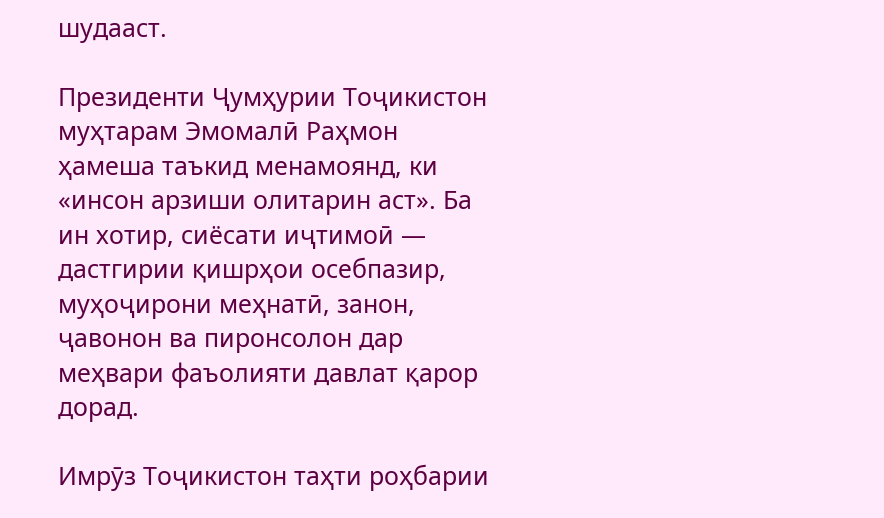шудааст.

Президенти Ҷумҳурии Тоҷикистон муҳтарам Эмомалӣ Раҳмон ҳамеша таъкид менамоянд, ки «инсон арзиши олитарин аст». Ба ин хотир, сиёсати иҷтимоӣ — дастгирии қишрҳои осебпазир, муҳоҷирони меҳнатӣ, занон, ҷавонон ва пиронсолон дар меҳвари фаъолияти давлат қарор дорад.

Имрӯз Тоҷикистон таҳти роҳбарии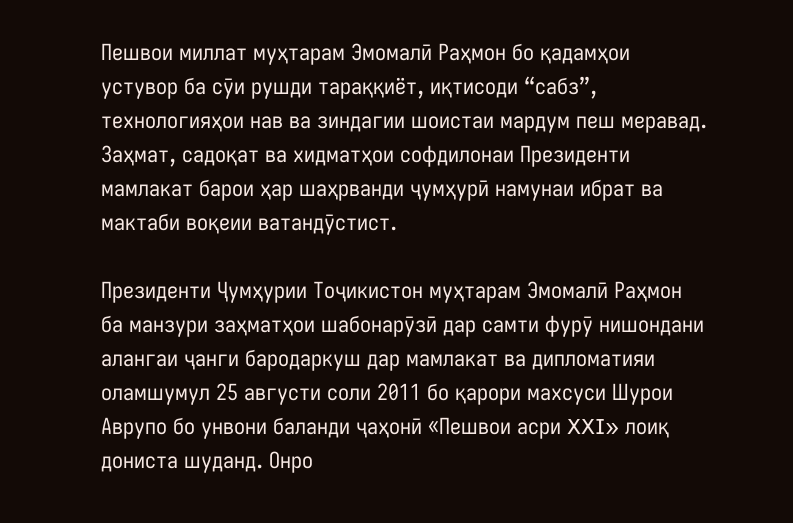Пешвои миллат муҳтарам Эмомалӣ Раҳмон бо қадамҳои устувор ба сӯи рушди тараққиёт, иқтисоди “сабз”, технологияҳои нав ва зиндагии шоистаи мардум пеш меравад. Заҳмат, садоқат ва хидматҳои софдилонаи Президенти мамлакат барои ҳар шаҳрванди ҷумҳурӣ намунаи ибрат ва мактаби воқеии ватандӯстист.

Президенти Ҷумҳурии Тоҷикистон муҳтарам Эмомалӣ Раҳмон ба манзури заҳматҳои шабонарӯзӣ дар самти фурӯ нишондани алангаи ҷанги бародаркуш дар мамлакат ва дипломатияи оламшумул 25 августи соли 2011 бо қарори махсуси Шурои Аврупо бо унвони баланди ҷаҳонӣ «Пешвои асри XXI» лоиқ дониста шуданд. Онро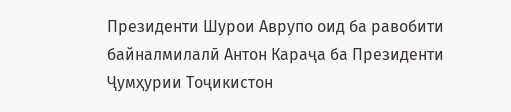Президенти Шурои Аврупо оид ба равобити байналмилалӣ Антон Караҷа ба Президенти Ҷумҳурии Тоҷикистон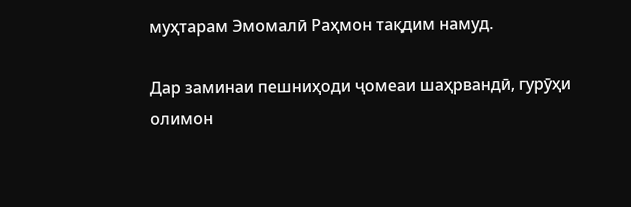муҳтарам Эмомалӣ Раҳмон тақдим намуд.

Дар заминаи пешниҳоди ҷомеаи шаҳрвандӣ, гурӯҳи олимон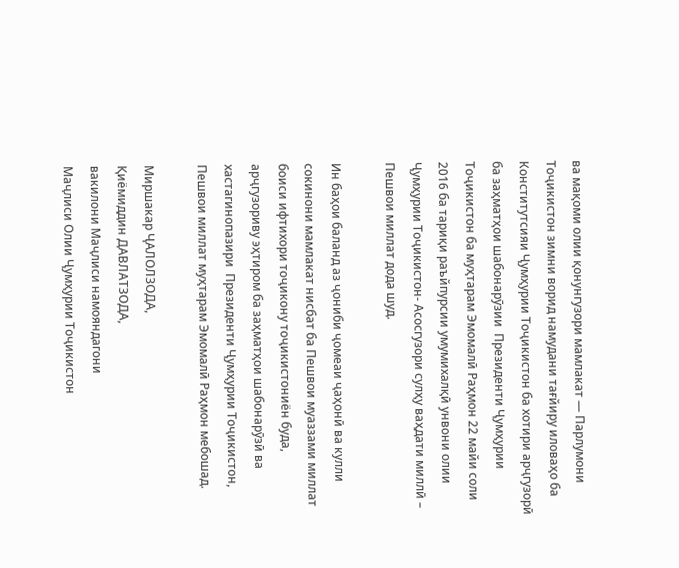ва мақоми олии қонунгузори мамлакат — Парлумони Тоҷикистон зимни ворид намудани тағйиру иловаҳо ба Конститутсияи Ҷумҳурии Тоҷикистон ба хотири арҷгузорӣ ба заҳматҳои шабонарӯзии  Президенти Ҷумҳурии Тоҷикистон ба муҳтарам Эмомалӣ Раҳмон 22 майи соли 2016 ба тариқи раъйпурсии умумихалқӣ унвони олии Ҷумҳурии Тоҷикистон- Асосгузори сулҳу ваҳдати миллӣ – Пешвои миллат дода шуд.

Ин баҳои баланд аз ҷониби ҷомеаи ҷаҳонӣ ва кулли сокинони мамлакат нисбат ба Пешвои муаззами миллат боиси ифтихори тоҷикону тоҷикистониён буда, арҷгузориву эҳтиром ба заҳматҳои шабонарӯзӣ ва хастагинопазири  Президенти Ҷумҳурии Тоҷикистон, Пешвои миллат муҳтарам Эмомалӣ Раҳмон мебошад.

Миршакар ҶАЛОЛЗОДА,
Қиёмиддин ДАВЛАТЗОДА,
вакилони Маҷлиси намояндагони
Маҷлиси Олии Ҷумҳурии Тоҷикистон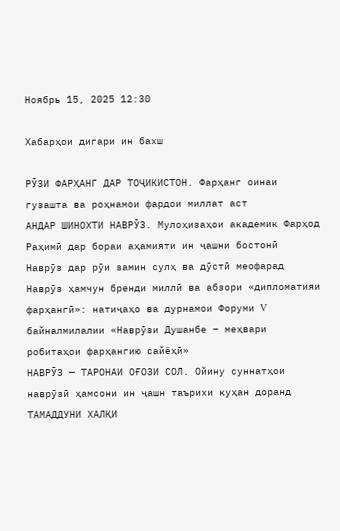Ноябрь 15, 2025 12:30

Хабарҳои дигари ин бахш

РӮЗИ ФАРҲАНГ ДАР ТОҶИКИСТОН. Фарҳанг оинаи гузашта ва роҳнамои фардои миллат аст
АНДАР ШИНОХТИ НАВРӮЗ. Мулоҳизаҳои академик Фарҳод Раҳимӣ дар бораи аҳамияти ин ҷашни бостонӣ
Наврӯз дар рӯи замин сулҳ ва дӯстӣ меофарад
Наврӯз ҳамчун бренди миллӣ ва абзори «дипломатияи фарҳангӣ»: натиҷаҳо ва дурнамои Форуми V байналмилалии «Наврӯзи Душанбе – меҳвари робитаҳои фарҳангию сайёҳӣ»
НАВРӮЗ — ТАРОНАИ ОҒОЗИ СОЛ. Ойину суннатҳои наврӯзӣ ҳамсони ин ҷашн таърихи куҳан доранд
ТАМАДДУНИ ХАЛҚИ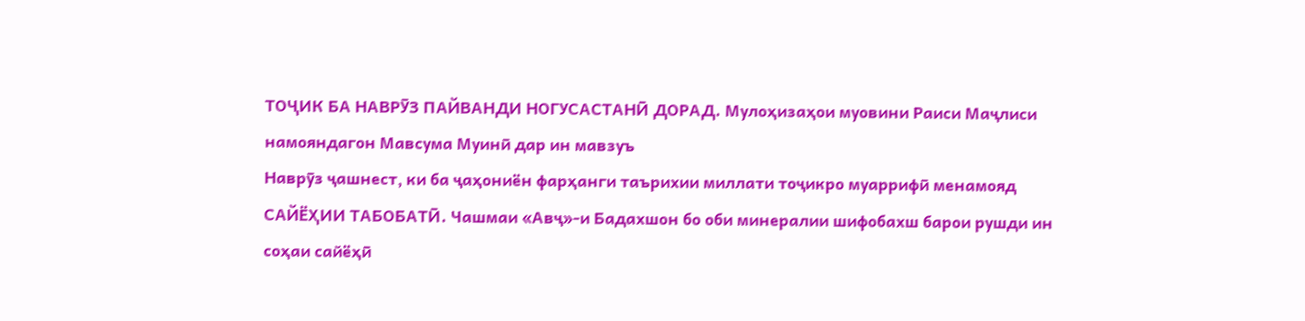ТОҶИК БА НАВРӮЗ ПАЙВАНДИ НОГУСАСТАНӢ ДОРАД. Мулоҳизаҳои муовини Раиси Маҷлиси намояндагон Мавсума Муинӣ дар ин мавзуъ
Наврӯз ҷашнест, ки ба ҷаҳониён фарҳанги таърихии миллати тоҷикро муаррифӣ менамояд
САЙЁҲИИ ТАБОБАТӢ. Чашмаи «Авҷ»-и Бадахшон бо оби минералии шифобахш барои рушди ин соҳаи сайёҳӣ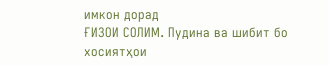имкон дорад
ҒИЗОИ СОЛИМ. Пудина ва шибит бо хосиятҳои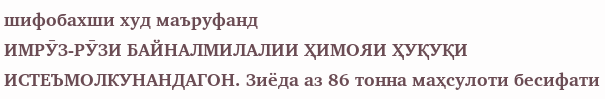шифобахши худ маъруфанд
ИМРӮЗ-РӮЗИ БАЙНАЛМИЛАЛИИ ҲИМОЯИ ҲУҚУҚИ ИСТЕЪМОЛКУНАНДАГОН. Зиёда аз 86 тонна маҳсулоти бесифати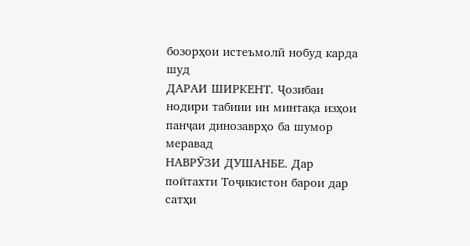бозорҳои истеъмолӣ нобуд карда шуд
ДАРАИ ШИРКЕНТ. Ҷозибаи нодири табиии ин минтақа изҳои панҷаи динозаврҳо ба шумор меравад
НАВРӮЗИ ДУШАНБЕ. Дар пойтахти Тоҷикистон барои дар сатҳи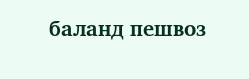баланд пешвоз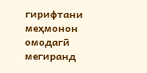гирифтани меҳмонон омодагӣ мегиранд